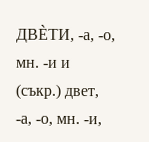ДВЀТИ, -а, -о, мн. -и и (съкр.) двет, -а, -о, мн. -и,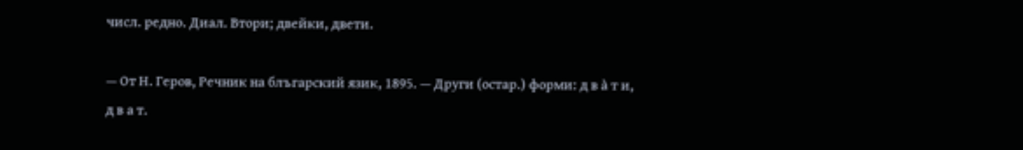числ. редно. Диал. Втори; двейки, двети.

— От Н. Геров, Речник на блъгарский язик, 1895. — Други (остар.) форми: д в а̀ т и, д в а т.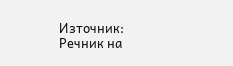Източник: Речник на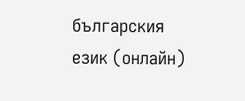българския език (онлайн)